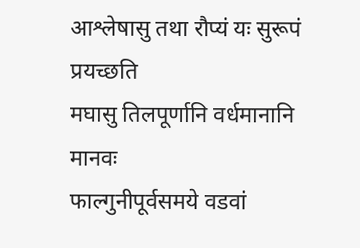आश्लेषासु तथा रौप्यं यः सुरूपं प्रयच्छति
मघासु तिलपूर्णानि वर्धमानानि मानवः
फाल्गुनीपूर्वसमये वडवां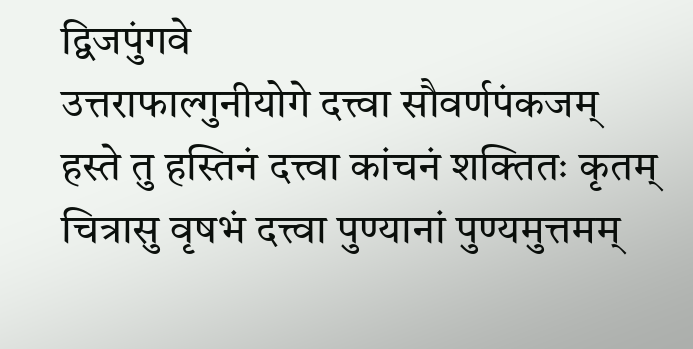द्विजपुंगवे
उत्तराफाल्गुनीयोगे दत्त्वा सौवर्णपंकजम्
हस्ते तु हस्तिनं दत्त्वा कांचनं शक्तितः कृतम्
चित्रासु वृषभं दत्त्वा पुण्यानां पुण्यमुत्तमम्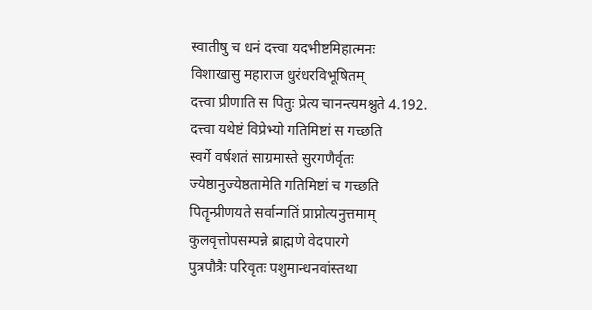स्वातीषु च धनं दत्त्वा यदभीष्टमिहात्मनः
विशाखासु महाराज धुरंधरविभूषितम्
दत्त्वा प्रीणाति स पितुः प्रेत्य चानन्त्यमश्नुते 4.192.
दत्त्वा यथेष्टं विप्रेभ्यो गतिमिष्टां स गच्छति
स्वर्गे वर्षशतं साग्रमास्ते सुरगणैर्वृतः
ज्येष्ठानुज्येष्ठतामेति गतिमिष्टां च गच्छति
पितॄन्प्रीणयते सर्वान्गतिं प्राप्नोत्यनुत्तमाम्
कुलवृत्तोपसम्पन्ने ब्राह्मणे वेदपारगे
पुत्रपौत्रैः परिवृतः पशुमान्धनवांस्तथा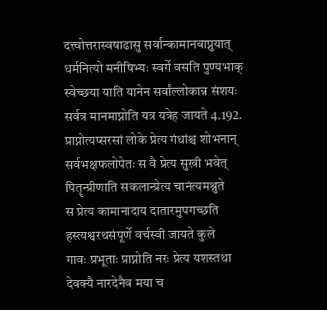दत्त्वोत्तरास्वषाढासु सर्वान्कामानवाप्नुयात्
धर्मनित्यो मनीषिभ्यः स्वर्गे वसति पुण्यभाक्
स्वेच्छया याति यानेन सर्वांल्लोकान्न संशयः
सर्वत्र मानमाप्नोति यत्र यत्रेह जायते 4.192.
प्राप्नोत्यप्सरसां लोके प्रेत्य गंधांश्च शोभनान्
सर्वभक्षफलोपेतः स वै प्रेत्य सुखी भवेत्
पितॄन्प्रीणाति सकलान्प्रेत्य चानंत्यमश्नुते
स प्रेत्य कामानादाय दातारमुपगच्छति
हस्त्यश्वरथसंपूर्णे वर्चस्वी जायते कुले
गावः प्रभूताः प्राप्नोति नरः प्रेत्य यशस्तथा
देवक्यै नारदेनैव मया च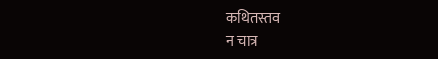कथितस्तव
न चात्र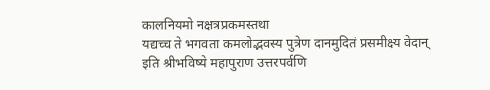कालनियमो नक्षत्रप्रकमस्तथा
यद्यच्च ते भगवता कमलोद्भवस्य पुत्रेण दानमुदितं प्रसमीक्ष्य वेदान्
इति श्रीभविष्ये महापुराण उत्तरपर्वणि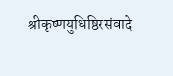श्रीकृष्णयुधिष्ठिरसंवादे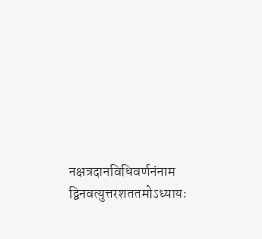नक्षत्रदानविधिवर्णनंनाम द्विनवत्युत्तरशततमोऽध्यायः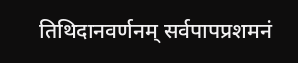तिथिदानवर्णनम् सर्वपापप्रशमनं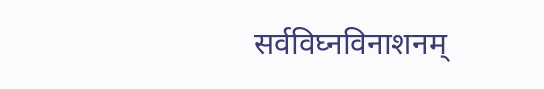सर्वविघ्नविनाशनम्